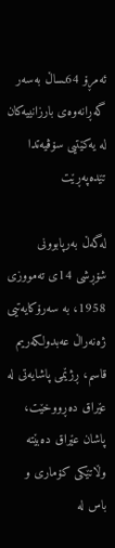ئەمڕۆ 64ـساڵ بەسەر گه‌ڕانه‌وه‌ی بارزانییه‌كان له‌ یه‌كێتیی سۆڤیه‌تدا تێدەپەڕێت

له‌‌گه‌‌ڵ به‌‌رپابوونى شۆڕشى 14ى ته‌‌مووزى 1958، به‌‌ سه‌‌رۆكایه‌‌تیى ژه‌‌نه‌‌راڵ عه‌بدولكه‌‌ریم قاسم، ڕژێمى پاشایه‌‌تی له‌‌ عێراق ده‌‌ڕووخێت، پاشان عێراق ده‌‌بێته‌‌ وڵاتێكى كۆمارى و باس له‌‌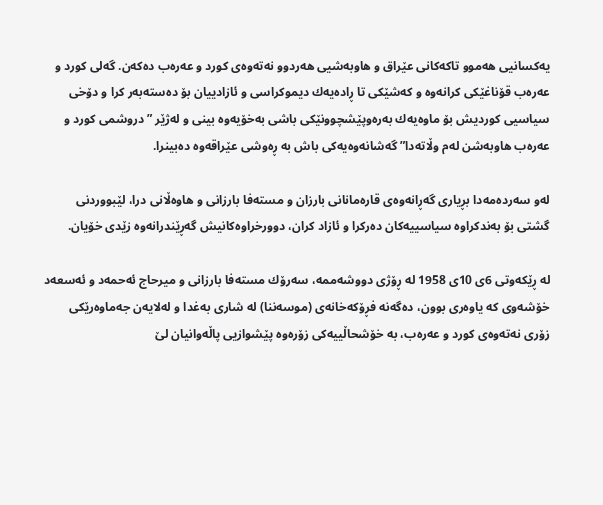یه‌‌كسانیى هه‌‌موو تاكه‌‌كانى عێراق و هاوبه‌‌شیى هه‌ردوو نه‌‌ته‌‌وه‌‌ى كورد و عه‌‌ره‌‌ب ده‌‌كه‌‌ن. گه‌‌لى كورد و عه‌‌ره‌‌ب قۆناغێكى كرانه‌‌وه‌‌ و كه‌‌شێكى تا ڕاده‌‌یه‌‌ك دیموكراسى و ئازادییان بۆ ده‌‌سته‌‌به‌‌ر كرا و دۆخى سیاسیى كوردیش بۆ ماوه‌‌یه‌‌ك به‌‌ره‌‌وپێشچوونێكى باشى به‌‌خۆیه‌وه‌‌ بینى و له‌‌ژێر ”دروشمى كورد و عه‌‌ره‌‌ب هاوبه‌‌شن له‌‌م وڵاته‌‌دا” گه‌‌شانه‌‌وه‌‌یه‌‌كى باش به‌‌ ڕه‌وشی عێراقه‌‌وه‌‌ ده‌‌بینرا.

له‌‌و سه‌‌رده‌‌مه‌‌دا بڕیارى گه‌‌ڕانه‌‌وه‌‌ى قاره‌‌مانانى بارزان و مسته‌‌فا بارزانی و هاوه‌ڵانى درا، لێبووردنى گشتى بۆ به‌‌ندكراوه‌‌ سیاسییه‌‌كان ده‌رکرا و ئازاد كران، دوورخراوه‌‌كانیش گه‌‌ڕێندرانه‌‌وه‌‌ زێدى خۆیان.

له‌‌ ڕێكه‌‌وتى 6ی 10ی 1958 له‌‌ ڕۆژى دووشه‌‌ممه‌‌، سه‌رۆك مسته‌‌فا بارزانی و میرحاج ئه‌‌حمه‌‌د و ئه‌‌سعه‌‌د خۆشه‌‌وی كه‌‌ یاوه‌‌رى بوون، ده‌‌گه‌‌نه‌‌ فڕۆكه‌‌خانه‌‌ى (موسه‌‌ننا) له‌‌ شارى به‌‌غدا و له‌‌لایه‌‌ن جه‌‌ماوه‌‌رێكى زۆرى نه‌‌ته‌‌وه‌‌ى كورد و عه‌‌ره‌‌ب، به‌‌ خۆشحاڵییه‌‌كى زۆره‌‌وه‌‌ پێشوازیی پاڵەوانیان لێ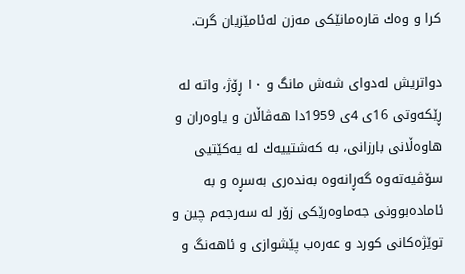كرا و وه‌‌ك قاره‌‌مانێكى مه‌‌زن له‌‌ئامێزیان گرت.

دواتریش له‌‌دواى شه‌ش مانگ و ١٠ ڕۆژ، واته‌‌ له‌‌ ڕێكه‌‌وتى 16ی 4ی 1959دا هه‌ڤاڵان و یاوەران و هاوه‌‌ڵانى بارزانى،‌ به‌‌ كه‌‌شتییه‌‌ك له‌ یه‌‌كێتیى سۆڤیه‌‌ته‌‌وه‌‌ گه‌‌ڕانه‌‌وه‌‌ به‌نده‌رى به‌سڕه‌‌ و به‌‌ ئاماده‌‌بوونى جه‌‌ماوه‌‌رێكى زۆر له‌‌ سه‌‌رجه‌‌م چین و توێژه‌كانى كورد و عه‌‌ره‌‌ب پێشوازى و ئاهه‌‌نگ و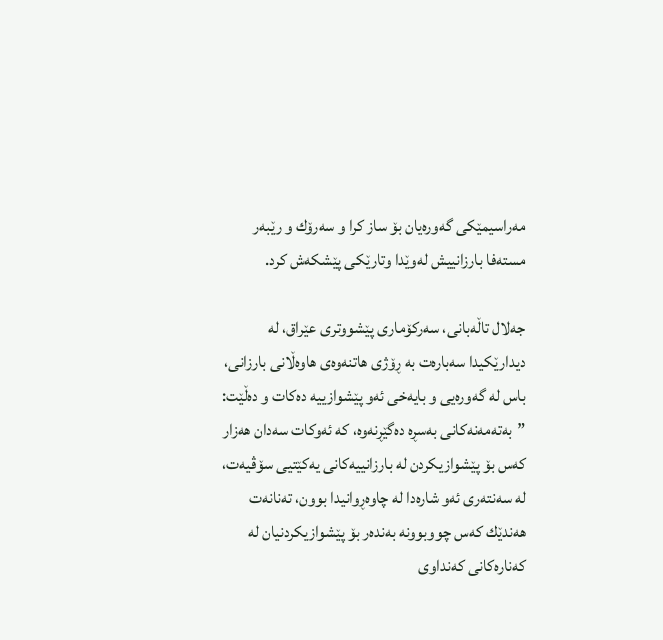مه‌‌راسیمێكى گه‌‌وره‌‌یان بۆ ساز كرا و سەرۆك و رێبەر مسته‌‌فا بارزانییش له‌‌وێدا وتارێكی پێشكه‌‌ش كرد.

جه‌‌لال تاڵه‌‌بانى، سه‌‌ركۆمارى پێشووترى عێراق، له‌‌ دیدارێكیدا سه‌‌باره‌‌ت به‌‌ ڕۆژى هاتنه‌‌وه‌‌ى هاوه‌‌ڵانى بارزانى، باس له‌‌ گه‌‌وره‌‌یى و بایه‌‌خى ئه‌‌و پێشوازییه‌‌ ده‌‌كات و ده‌‌ڵێت: ”به‌‌ته‌‌مه‌‌نه‌‌كانی به‌‌سڕه‌‌ ده‌‌گێڕنه‌‌وه‌‌، كه‌‌ ئه‌‌وكات سه‌‌دان هه‌‌زار كه‌‌س بۆ پێشوازیكردن له‌‌ بارزانییه‌‌كانى یه‌‌كێتیى سۆڤیه‌‌ت، له‌‌ سه‌‌نته‌‌ری ئه‌‌و شاره‌‌دا له‌‌ چاوه‌ڕوانیدا بوون، ته‌‌نانه‌‌ت هه‌‌ندێك كه‌‌س چووبوونه‌‌ به‌‌نده‌‌ر بۆ پێشوازیكردنیان له‌‌ كه‌‌ناره‌‌كانی كه‌‌نداوی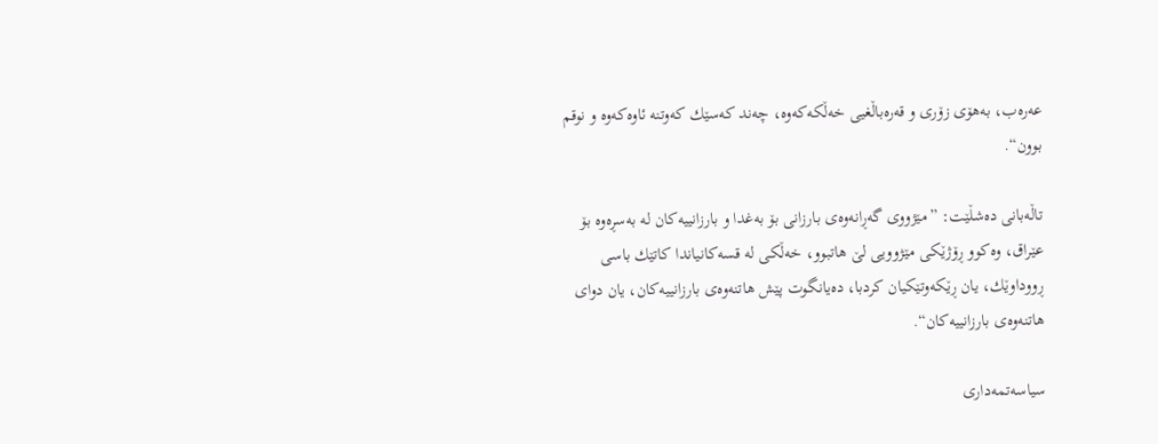عه‌‌ره‌‌ب، به‌هۆی زۆری و قه‌‌ره‌‌باڵغیی خه‌‌ڵكه‌‌كه‌‌وه‌‌، چه‌‌ند كه‌سێك كه‌‌وتنه‌‌ ئاوه‌‌كه‌‌وه‌‌ و نوقم بوون“.

تاڵه‌‌بانی ده‌شڵێت: ”مێژووی گه‌‌ڕانه‌‌وه‌‌ی بارزانى بۆ به‌‌غدا و بارزانییه‌‌كان له‌‌ به‌سڕه‌وه‌‌ بۆ عێراق، وه‌‌كوو ڕۆژێكی مێژوویی لێ هاتبوو، خه‌‌ڵكی له‌‌ قسه‌‌كانیاندا كاتێك باسی ڕووداوێك، یان ڕێكه‌‌وتێكیان كردبا، ده‌‌یانگوت پێش هاتنه‌‌وه‌‌ی بارزانییه‌كان، یان دوای هاتنه‌‌وه‌‌ی بارزانییه‌‌كان“.

سیاسه‌‌تمه‌‌دارى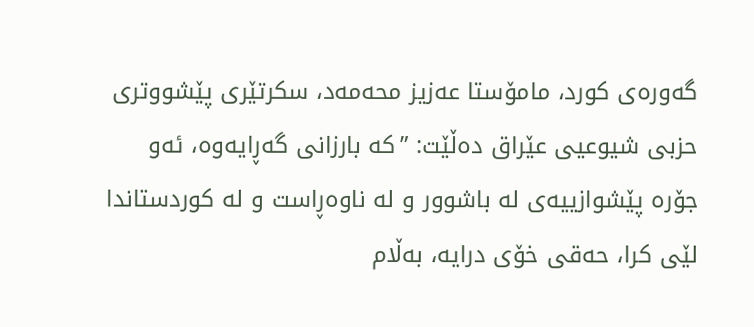گه‌‌وره‌‌ى كورد، مامۆستا عه‌‌زیز محه‌‌مه‌‌د، سكرتێرى پێشووترى حزبى شیوعیى عێراق ده‌‌ڵێت: ”كه‌‌ بارزانی گه‌‌ڕایه‌‌وه‌‌، ئه‌‌و جۆره‌‌ پێشوازییه‌‌ی له‌‌ باشوور و له‌‌ ناوه‌‌ڕاست و له‌‌ كوردستاندا لێی كرا، حه‌‌قى خۆى درایه‌‌، به‌‌ڵام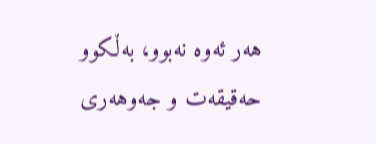هه‌‌ر ئه‌‌وه‌‌ نه‌‌بوو، به‌ڵكوو حه‌‌قیقه‌‌ت و جه‌‌وهه‌‌رى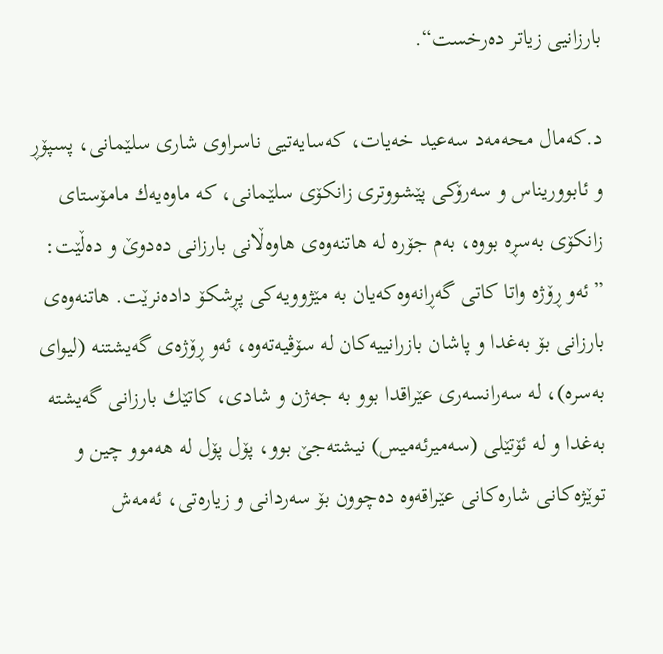بارزانیى زیاتر ده‌‌رخست“.

د.كه‌‌مال محه‌‌مه‌‌د سه‌‌عید خه‌‌یات، كه‌‌سایه‌‌تیى ناسراوى شارى سلێمانى، پسپۆڕ و ئابووریناس و سه‌‌رۆكى پێشووترى زانكۆى سلێمانى، كه‌‌ ماوه‌‌یه‌‌ك مامۆستاى زانكۆى به‌‌سڕه‌‌ بووه‌‌، به‌‌م جۆره‌‌ له‌‌ هاتنه‌‌وه‌‌ى هاوه‌‌ڵانى بارزانى ده‌‌دوێ و ده‌‌ڵێت: ”ئه‌‌و ڕۆژه‌‌ واتا كاتی گه‌‌ڕانه‌‌وه‌‌كه‌‌یان به‌‌ مێژوویه‌‌كی پڕشكۆ داده‌‌نرێت. هاتنه‌‌وه‌‌ی بارزانی بۆ به‌‌غدا و پاشان بازرانییه‌‌كان له‌‌ سۆڤیه‌‌ته‌‌وه‌‌، ئه‌‌و ڕۆژه‌‌ی گه‌‌یشتنه‌‌ (لیوای به‌‌سره‌‌)، له‌‌ سه‌‌رانسه‌‌ری عێراقدا بوو به‌‌ جه‌‌ژن و شادی، كاتێك بارزانى گه‌‌یشته‌‌ به‌غدا و له‌‌ ئۆتێلی (سه‌‌میرئه‌‌میس) نیشته‌‌جێ بوو، پۆل پۆل له‌‌ هه‌‌موو چین و توێژه‌كانی شاره‌‌كانی عێراقه‌‌وه‌‌ ده‌‌چوون بۆ سه‌‌ردانی و زیاره‌‌تی، ئه‌‌مه‌‌ش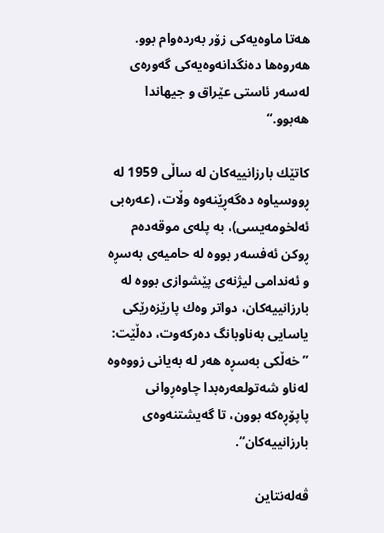هه‌‌تا ماوه‌‌یه‌‌كی زۆر به‌‌رده‌‌وام بوو. هه‌‌روه‌ها ده‌‌نگدانه‌‌وه‌‌یه‌‌كی گه‌‌وره‌‌ی له‌‌سه‌‌ر ئاستی عێراق و جیهاندا هه‌‌بوو.“

كاتێك بارزانییه‌‌كان له‌‌ ساڵی 1959 له‌‌ ڕووسیاوه‌‌ ده‌‌گه‌‌ڕێنه‌‌وه‌‌ وڵات، (عه‌‌ره‌‌بی ئه‌لخومه‌یسی)، به‌‌ پله‌‌ی موقه‌‌ده‌‌م ڕوكن ئه‌‌فسه‌‌ر بووه‌‌ له‌‌ حامیه‌‌ی به‌‌سڕه‌‌ و ئه‌‌ندامی لیژنه‌‌ی پێشوازی بووه‌‌ له‌‌ بارزانییه‌‌كان، دواتر وه‌‌ك پارێزه‌‌رێكى یاسایى به‌‌ناوبانگ ده‌‌ركه‌‌وت، ده‌‌ڵێت: ”خه‌‌ڵكى به‌‌سڕه‌‌ هه‌‌ر له‌‌ به‌‌یانى زووه‌‌وه‌‌ له‌‌ناو شه‌‌تولعه‌‌ره‌‌بدا چاوه‌ڕوانى پاپۆڕه‌‌كه‌‌ بوون، تا گه‌‌یشتنه‌‌وه‌‌ى بارزانییه‌‌كان“.

ڤه‌‌له‌‌نتاین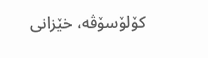كۆلۆسۆڤه‌‌، خێزانی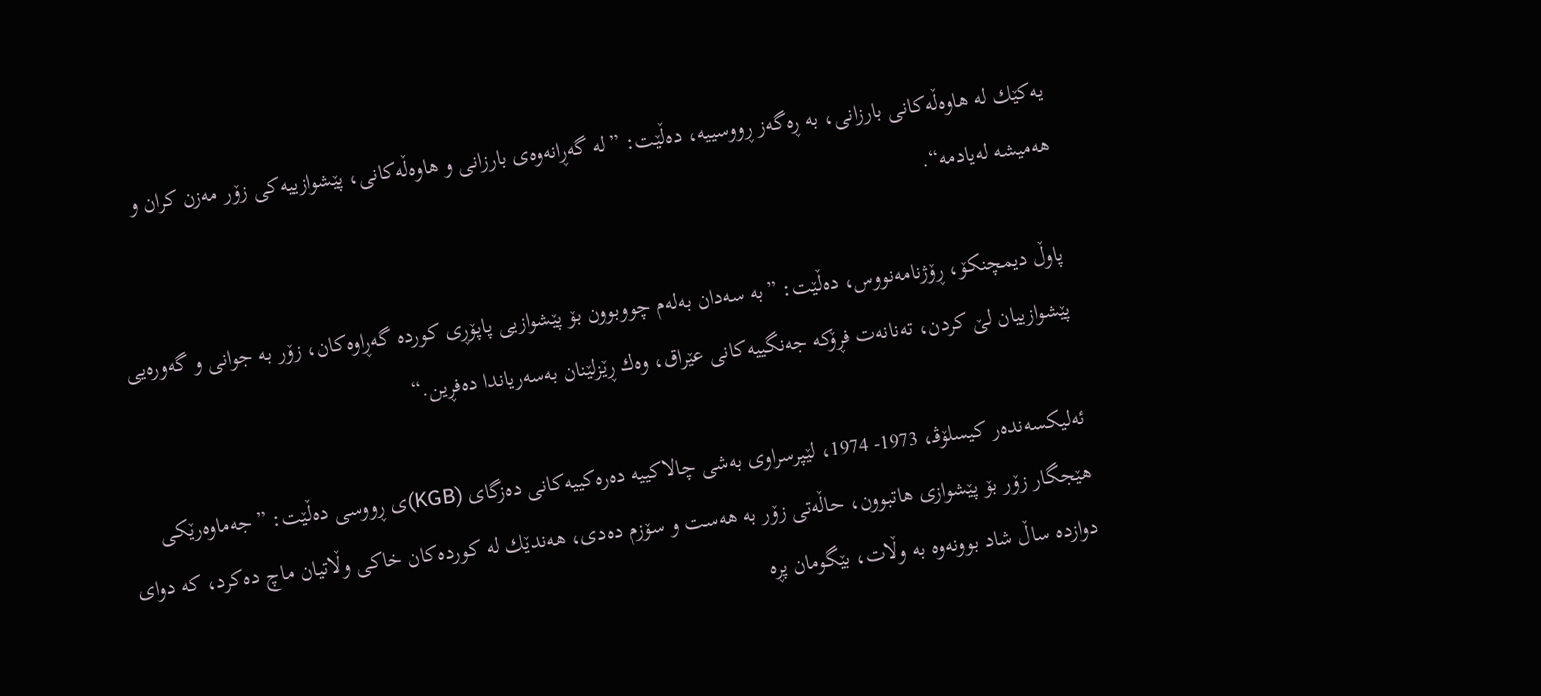یه‌‌كێك له‌‌ هاوه‌‌ڵه‌‌كانى بارزانی، به‌‌ ڕه‌‌گه‌‌ز ڕووسییه‌‌، ده‌‌ڵێت: ”له‌ گه‌‌ڕانه‌‌وه‌‌ى بارزانی و هاوه‌‌ڵه‌‌كانى، پێشوازییه‌‌كى زۆر مه‌‌زن كران و هه‌میشه‌‌ له‌‌یادمه‌‌“.

پاوڵ دیمچنكۆ، ڕۆژنامه‌‌نووس، ده‌‌ڵێت: ”به سه‌‌دان به‌‌له‌‌م چووبوون بۆ پێشوازیى پاپۆڕى كورده‌‌ گه‌‌ڕاوه‌‌كان، زۆر به‌‌ جوانی و گه‌‌وره‌‌یی پێشوازییان لێ كردن، ته‌‌نانه‌‌ت فڕۆكه‌‌ جه‌‌نگییه‌‌كانى عێراق، وه‌‌ك ڕێزلێنان به‌‌سه‌‌ریاندا ده‌‌فڕین.“

ئه‌‌لیكسه‌‌نده‌‌ر كیسلۆڤـ، 1973- 1974، لێپرسراوى به‌‌شى چالاكییه‌‌ ده‌‌ره‌‌كییه‌‌كانى ده‌زگای (KGB)ی ڕووسی ده‌‌ڵێت: ”جه‌‌ماوه‌‌رێكى هێجگار زۆر بۆ پێشوازى هاتبوون، حاڵه‌‌تى زۆر به‌‌ هه‌‌ست و سۆزم ده‌‌دى، هه‌‌ندێك له‌‌ كورده‌‌كان خاكى وڵاتیان ماچ ده‌‌كرد، كه‌‌ دوای دوازده‌‌ ساڵ شاد بوونه‌‌وه‌‌ به‌‌ وڵات، بێگومان پڕه‌‌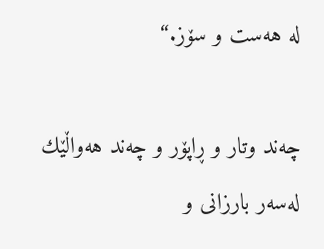له‌‌ هه‌‌ست و سۆز.“

چه‌‌ند وتار و ڕاپۆر و چه‌‌ند هه‌‌واڵێك له‌‌سه‌‌ر بارزانى و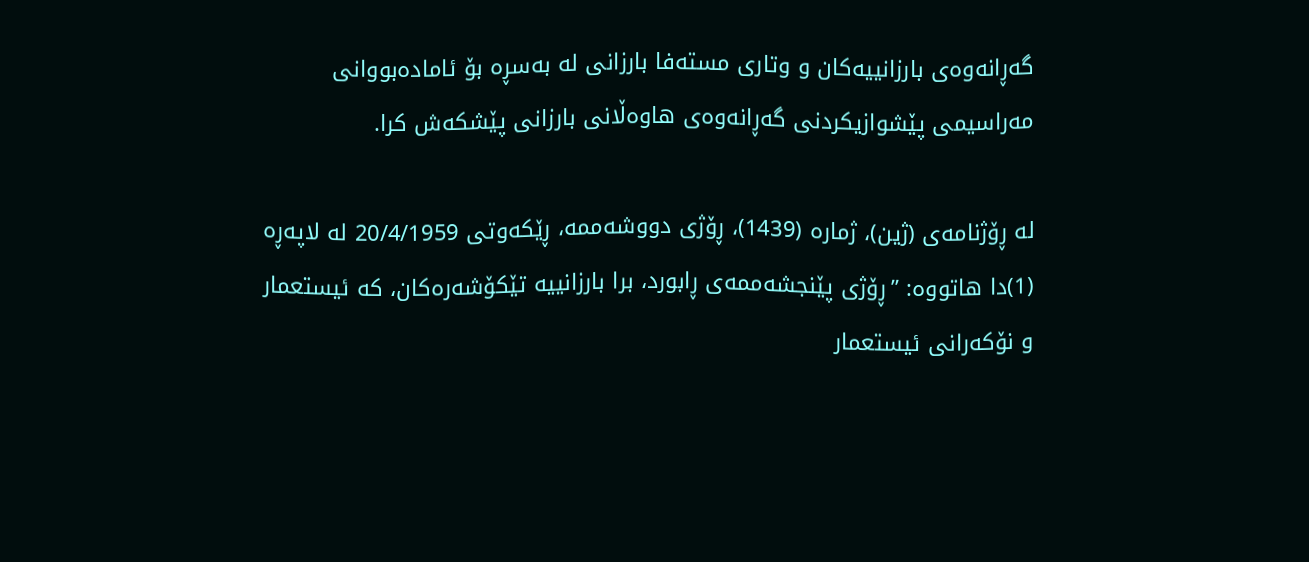گه‌‌ڕانه‌‌وه‌‌ى بارزانییه‌‌كان و وتارى مسته‌‌فا بارزانى له‌‌ به‌‌سڕه‌‌ بۆ ئاماده‌‌بووانى مه‌‌راسیمى پێشوازیكردنى گه‌ڕانه‌وه‌‌ى هاوه‌‌ڵانى بارزانى پێشكه‌‌ش كرا.

له‌‌ ڕۆژنامه‌‌ى (ژین)، ژماره‌‌ (1439)، ڕۆژى دووشه‌‌ممه‌‌، ڕێكه‌وتى 20/4/1959 له‌ لاپه‌‌ڕه‌‌ (1)دا هاتووه‌‌: ”ڕۆژی پێنجشه‌‌ممه‌‌ى ڕابورد، برا بارزانییه‌‌ تێكۆشه‌‌ره‌‌كان، كه‌‌ ئیستعمار و نۆكه‌‌رانی ئیستعمار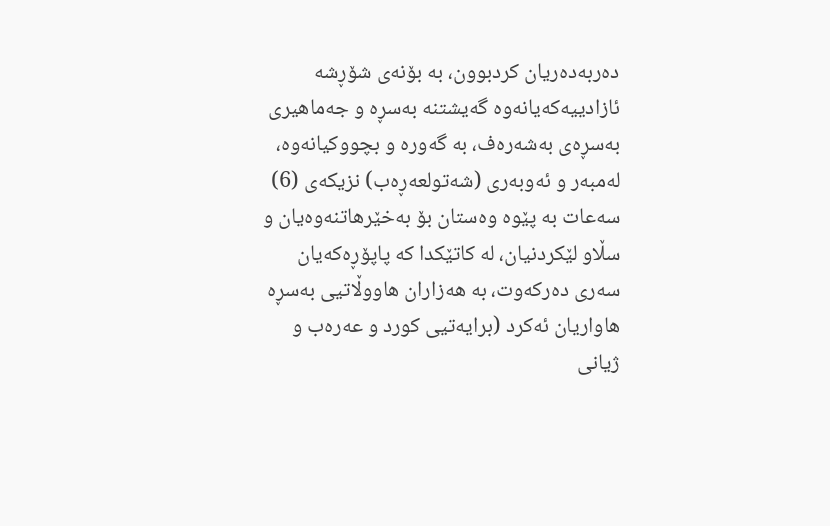ده‌‌ربه‌‌ده‌‌ریان كردبوون، به‌ بۆنه‌‌ى شۆڕشه‌‌ ئازادییه‌كه‌‌یانه‌‌وه‌‌ گه‌‌یشتنه‌‌ به‌‌سڕه‌‌ و جه‌‌ماهیری به‌‌سڕه‌‌ى به‌‌شه‌‌ره‌‌ف، به‌‌ گه‌‌وره‌‌ و بچووكیانه‌‌وه‌‌، له‌‌مبه‌ر و ئه‌‌وبه‌ری (شه‌‌تولعه‌‌ڕه‌‌ب) نزیكه‌‌ى (6) سه‌‌عات به‌‌ پێوه‌‌ وه‌ستان بۆ به‌‌خێرهاتنه‌‌وه‌‌یان و سڵاو لێكردنیان، له‌‌ كاتێكدا كه‌‌ پاپۆڕه‌‌كه‌‌یان سه‌ری ده‌ركه‌‌وت، به‌‌ هه‌‌زاران هاووڵاتیی به‌‌سڕه‌‌ هاواریان ئه‌‌كرد (برایه‌‌تیی كورد و عه‌‌ره‌‌ب و ژیانی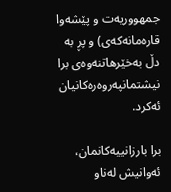جمهووریه‌‌ت و پێشه‌‌وا قاره‌‌مانه‌‌كه‌‌ى) و پڕ به‌‌ دڵ به‌‌خێرهاتنه‌‌وه‌‌ى برا نیشتمانپه‌‌روه‌‌ره‌‌كانیان ئه‌‌كرد.

برا بارزانییه‌‌كانمان، ئه‌‌وانیش له‌‌ناو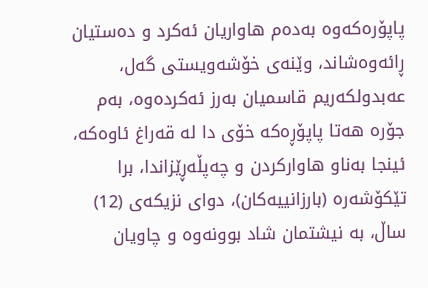پاپۆره‌‌كه‌‌وه‌‌ به‌‌ده‌‌م هاواریان ئه‌‌كرد و ده‌‌ستیان ڕائه‌‌وه‌‌شاند، وێنه‌‌ى خۆشه‌‌ویستی گه‌‌ل، عه‌‌بدولكه‌‌ریم قاسمیان به‌‌رز ئه‌‌كرده‌‌وه‌‌، به‌‌م جۆره‌‌ هه‌‌تا پاپۆڕه‌‌كه‌‌ خۆی دا له‌‌ قه‌‌راغ ئاوه‌‌كه‌‌، ئینجا به‌‌ناو هاواركردن و چه‌‌پڵه‌‌ڕێزاندا، برا تێكۆشه‌‌ره‌‌ (بارزانییه‌‌كان)، دوای نزیكه‌‌ى (12) ساڵ، به‌‌ نیشتمان شاد بوونه‌‌وه‌‌ و چاویان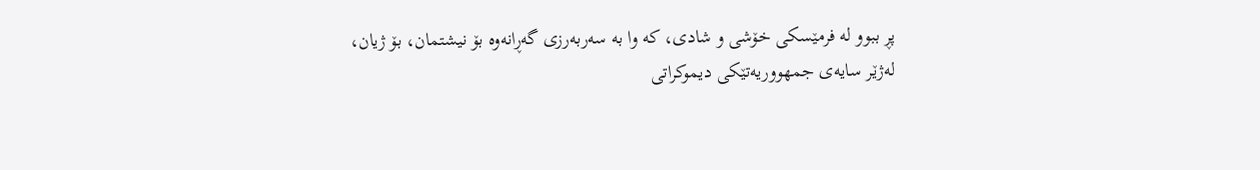پڕ ببوو له‌‌ فرمێسكی خۆشی و شادی، كه‌ ‌وا به‌‌ سه‌‌ربه‌‌رزی گه‌ڕانه‌‌وه‌‌ بۆ نیشتمان، بۆ ژیان، له‌‌ژێر سایه‌‌ى جمهووریه‌‌تێكی دیموكراتی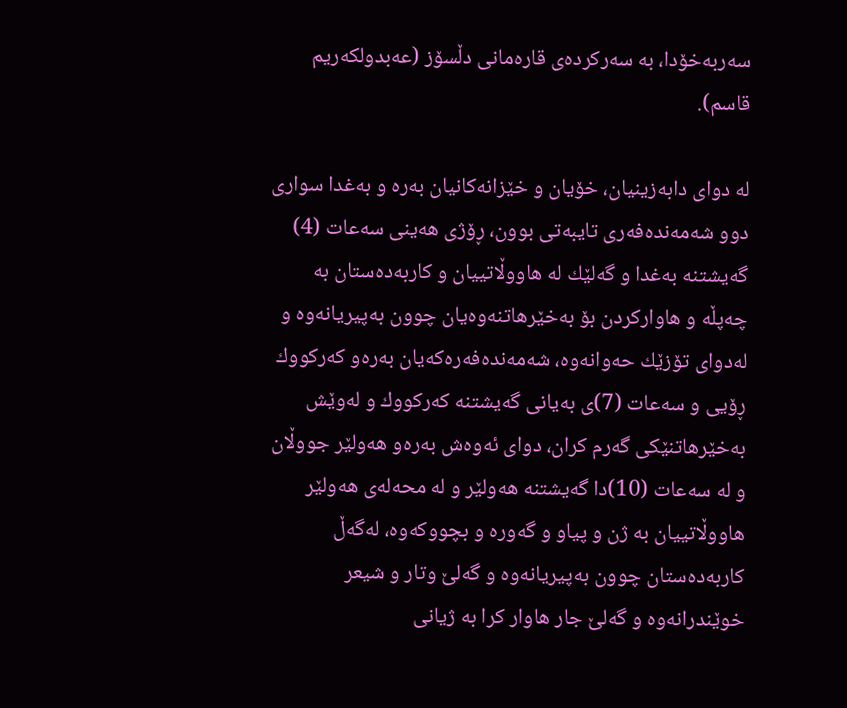سه‌ربه‌خۆدا، به‌‌ سه‌‌ركرده‌‌ى قاره‌‌مانی دڵسۆز (عه‌‌بدولكه‌‌ریم قاسم).

له‌ ‌دوای دابه‌‌زینیان، خۆیان و خێزانه‌‌كانیان به‌‌ره‌‌ و به‌‌غدا سوارى دوو شه‌مه‌نده‌فه‌رى تایبه‌‌تی بوون، ڕۆژی هه‌‌ینی سه‌‌عات (4) گه‌‌یشتنه‌‌ به‌‌غدا و گه‌‌لێك له‌‌ هاووڵاتییان و كاربه‌‌ده‌‌ستان به‌‌ چه‌‌پڵه‌‌ و هاواركردن بۆ به‌‌خێرهاتنه‌‌وه‌‌یان چوون به‌پیریانه‌‌وه‌‌ و له‌‌دوای تۆزێك حه‌‌وانه‌‌وه‌‌، شه‌‌مه‌‌نده‌‌فه‌‌ره‌‌كه‌‌یان به‌‌ره‌‌و كه‌‌ركووك ڕۆیی و سه‌‌عات (7)ی به‌‌یانی گه‌‌یشتنه‌‌ كه‌‌ركووك و له‌‌وێش به‌‌خێرهاتنێكی گه‌‌رم كران، دواى ئه‌‌وه‌‌ش به‌‌ره‌‌و هه‌‌ولێر جووڵان و له‌‌ سه‌‌عات (10)دا گه‌‌یشتنه‌‌ هه‌‌ولێر و له‌‌ محه‌‌له‌‌ى هه‌‌ولێر هاووڵاتییان به‌‌ ژن و پیاو و گه‌‌وره‌‌ و بچووكه‌‌وه‌‌، له‌‌گه‌‌ڵ كاربه‌ده‌‌ستان چوون به‌‌پیریانه‌‌وه‌‌ و گه‌‌لێ وتار و شیعر خوێندرانه‌‌وه‌‌ و گه‌‌لێ جار هاوار كرا به‌‌ ژیانی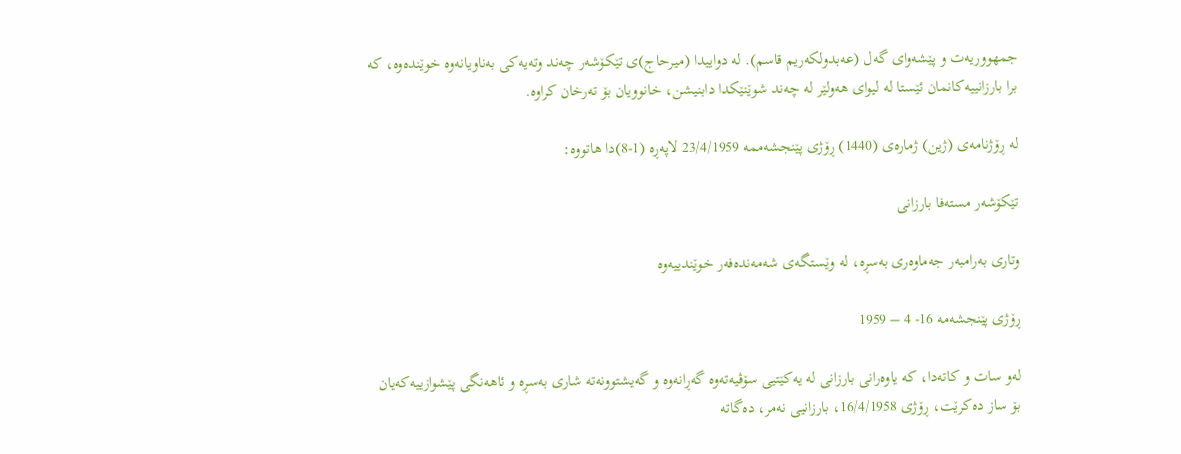جمهووریه‌‌ت و پێشه‌‌واى گه‌‌ل (عه‌‌بدولكه‌‌ریم قاسم). له‌‌ دواییدا (میرحاج)ی تێكۆشه‌‌ر چه‌‌ند وته‌‌یه‌‌كی به‌‌ناویانه‌‌وه‌‌ خوێنده‌‌وه‌‌، كه‌‌ برا بارزانییه‌‌كانمان ئێستا له‌‌ لیواى هه‌‌ولێر له‌‌ چه‌‌ند شوێنێكدا دابنیشن، خانوویان بۆ ته‌‌رخان كراوه‌‌.

له‌‌ ڕۆژنامه‌‌ى (ژین) ژماره‌‌ى (1440) ڕۆژى پێنجشه‌‌ممه‌‌ 23/4/1959 لاپه‌‌ڕه‌‌ (1-8)دا هاتووه‌‌:

تێكۆشه‌‌ر مسته‌‌فا بارزانى

وتارى به‌‌رامبه‌‌ر جه‌‌ماوه‌‌رى به‌‌سڕه‌‌، له‌‌ وێستگه‌‌ى شه‌‌مه‌‌نده‌‌فه‌‌ر خوێندییه‌‌وه‌‌

ڕۆژى پێنجشه‌‌مه‌‌ 16- 4 – 1959

له‌‌و سات و كاته‌‌دا، كه‌‌ یاوه‌‌رانى بارزانى له‌‌ یه‌‌كێتیى سۆڤیه‌‌ته‌‌وه‌‌ گه‌‌ڕانه‌‌وه‌‌ و گه‌یشتوونه‌‌ته‌‌ شارى به‌‌سڕه‌‌ و ئاهه‌‌نگى پێشوازییه‌‌كه‌‌یان بۆ ساز ده‌‌كرێت، ڕۆژى 16/4/1958، بارزانیى نه‌‌مر، ده‌‌گاته‌‌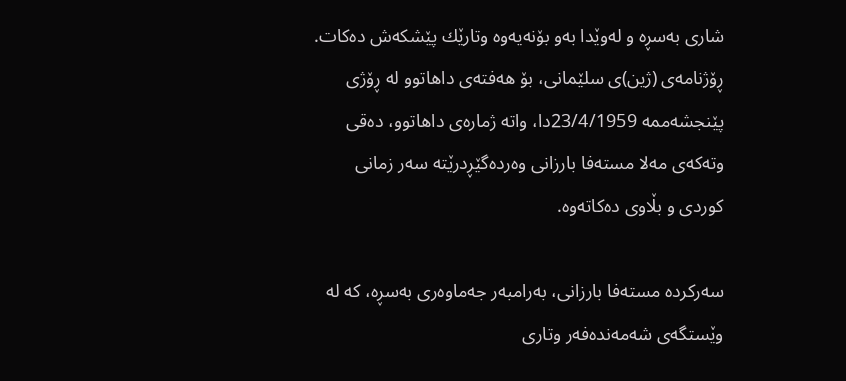شارى به‌‌سڕه‌‌ و له‌‌وێدا به‌‌و بۆنه‌‌یه‌‌وه‌‌ وتارێك پێشكه‌‌ش ده‌‌كات. ڕۆژنامه‌‌ى (ژین)ى سلێمانى، بۆ هه‌‌فته‌‌ى داهاتوو له‌‌ ڕۆژى پێنجشه‌‌ممه‌‌ 23/4/1959دا، واته‌‌ ژماره‌‌ى داهاتوو، ده‌‌قى وته‌‌كه‌‌ى مه‌‌لا مسته‌‌فا بارزانى وه‌‌رده‌‌گێڕدرێته‌‌ سه‌‌ر زمانى كوردى و بڵاوی ده‌‌كاته‌‌وه‌‌.

سه‌‌ركرده‌‌ مسته‌‌فا بارزانى، به‌‌رامبه‌‌ر جه‌‌ماوه‌‌رى به‌‌سڕه‌‌، كه‌‌ له‌‌ وێستگه‌‌ى شه‌مه‌نده‌فه‌‌ر وتاری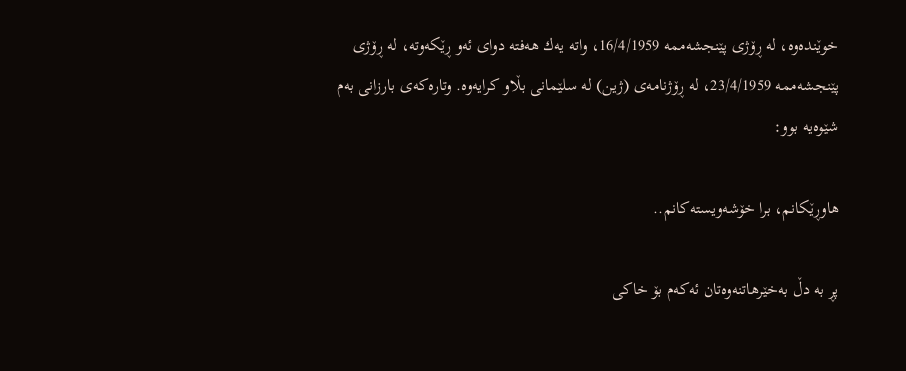خوێنده‌‌وه‌‌، له‌‌ ڕۆژى پێنجشه‌‌ممه‌‌ 16/4/1959، واته‌‌ یه‌‌ك هه‌‌فته‌‌ دواى ئه‌‌و ڕێكه‌وته‌‌، له‌‌ ڕۆژى پێنجشه‌‌ممه‌‌ 23/4/1959، له‌‌ ڕۆژنامه‌‌ى (ژین) له‌‌ سلێمانى بڵاو كرایه‌‌وه‌. وتاره‌‌كه‌‌ى بارزانى به‌‌م شێوه‌‌یه‌‌ بوو:

هاوڕێكانم، برا خۆشه‌‌ویسته‌‌كانم..

پڕ به‌‌ دڵ به‌‌خێرهاتنه‌‌وه‌‌تان ئه‌‌كه‌‌م بۆ خاكى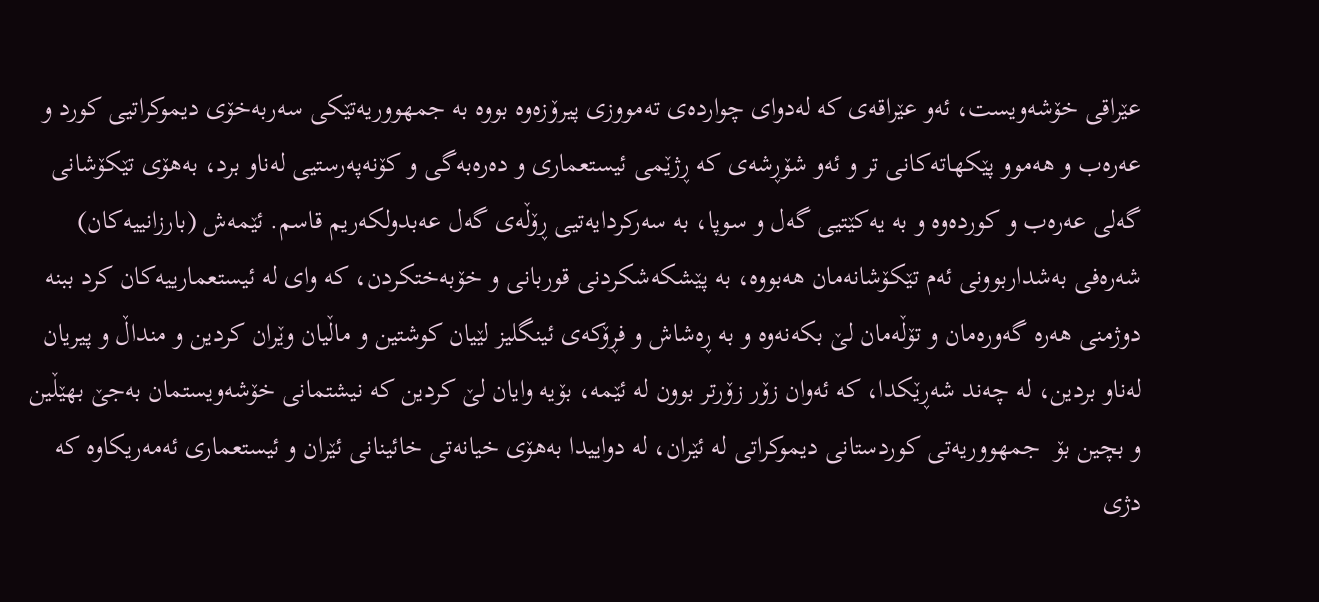عێراقى خۆشه‌‌ویست، ئه‌‌و عێراقه‌‌ى كه‌‌ له‌‌دواى چوارده‌‌ى ته‌‌مووزى پیرۆزه‌‌وه‌‌ بووه‌‌ به جمهووریه‌‌تێكى سه‌‌ربه‌‌خۆى دیموكراتیى كورد و عه‌‌ره‌‌ب و هه‌‌موو پێكهاته‌‌كانى تر و ئه‌‌و شۆڕشه‌‌ى كه‌‌ ڕژێمى ئیستعمارى و ده‌‌ره‌‌به‌‌گى و كۆنه‌‌په‌‌رستیى له‌‌ناو برد، به‌هۆی تێكۆشانى گه‌‌لى عه‌ره‌ب و كورده‌‌وه‌‌ و به‌‌ یه‌‌كێتیى گه‌‌ل و سوپا، به‌ سه‌‌ركردایه‌تیى ڕۆڵه‌‌ى گه‌‌ل عه‌بدولكه‌‌ریم قاسم. ئێمه‌‌ش (بارزانییه‌‌كان) شه‌‌ره‌‌فى به‌‌شداربوونى ئه‌‌م تێكۆشانه‌‌مان هه‌‌بووه‌‌، به‌‌ پێشكه‌‌شكردنى قوربانى و خۆبه‌‌ختكردن، كه‌‌ واى له‌‌ ئیستعمارییه‌‌كان كرد ببنه‌‌ دوژمنى هه‌‌ره‌‌ گه‌‌وره‌‌مان و تۆڵه‌‌مان لێ بكه‌‌نه‌‌وه‌‌ و به‌‌ ڕه‌‌شاش و فڕۆكه‌‌ى ئینگلیز لێیان كوشتین و ماڵیان وێران كردین و منداڵ و پیریان له‌‌ناو بردین، له‌‌ چه‌ند شه‌‌ڕێكدا، كه‌‌ ئه‌‌وان زۆر زۆرتر بوون له‌‌ ئێمه‌‌، بۆیه‌‌ وایان لێ كردین كه‌‌ نیشتمانى خۆشه‌‌ویستمان به‌‌جێ بهێڵین و بچین بۆ  جمهووریه‌‌تى كوردستانى دیموكراتى له‌‌ ئێران، له‌‌ دواییدا به‌هۆی خیانه‌‌تى خائینانى ئێران و ئیستعمارى ئه‌مه‌ریكاوه‌‌ كه‌‌ دژى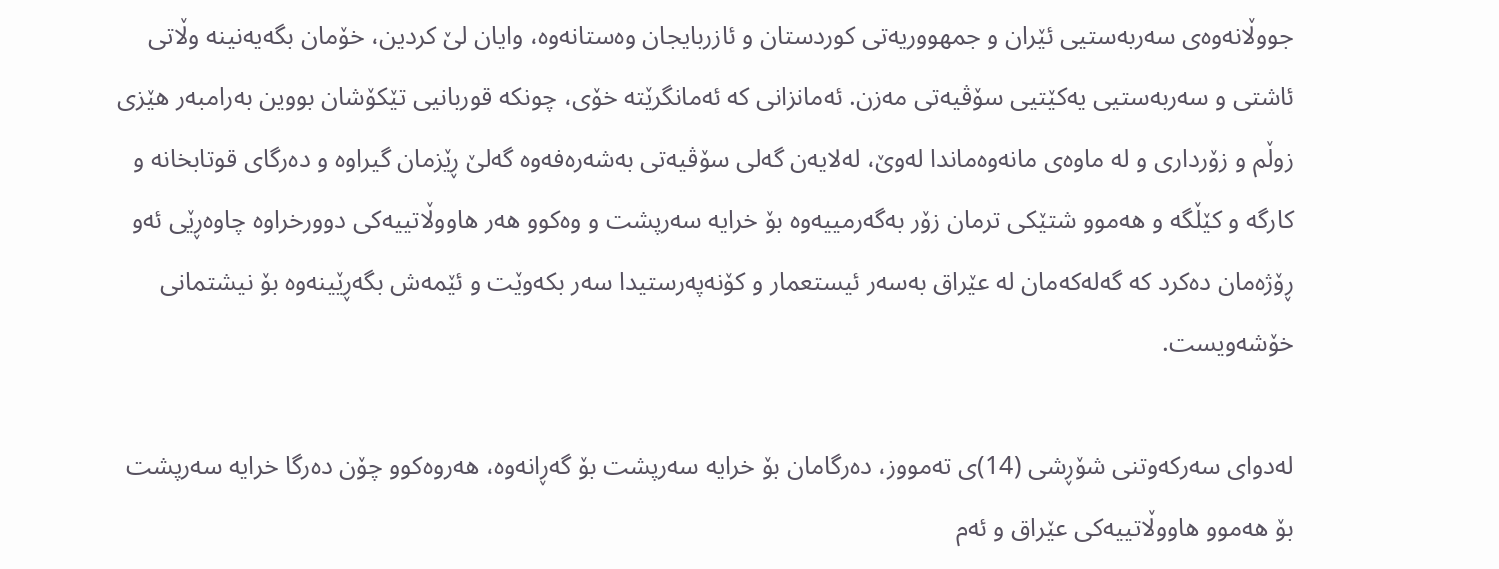جووڵانه‌‌وه‌‌ى سه‌‌ربه‌‌ستیى ئێران و جمهووریه‌‌تى كوردستان و ئازربایجان وه‌‌ستانه‌‌وه‌‌، وایان لێ كردین، خۆمان بگه‌‌یه‌‌نینه‌‌ وڵاتى ئاشتى و سه‌ربه‌ستیى یه‌‌كێتیى سۆڤیه‌‌تى مه‌‌زن. ئه‌‌مانزانى كه‌‌ ئه‌‌مانگرێته‌‌ خۆى، چونكه‌‌ قوربانیى تێكۆشان بووین به‌‌رامبه‌‌ر هێزى زوڵم و زۆردارى و له‌‌ ماوه‌‌ى مانه‌وه‌ماندا له‌‌وێ، له‌لایه‌ن‌ گه‌‌لى سۆڤیه‌‌تى به‌‌شه‌‌ره‌‌فه‌‌وه‌‌ گه‌‌لێ ڕێزمان گیراوه‌‌ و ده‌رگاى قوتابخانه‌‌ و كارگه‌‌ و كێڵگه‌‌ و هه‌‌موو شتێكى ترمان زۆر به‌‌گه‌‌رمییه‌‌وه‌‌ بۆ خرایه‌‌ سه‌‌رپشت و وه‌‌كوو هه‌‌ر هاووڵاتییه‌‌كى دوورخراوه‌‌ چاوه‌‌ڕێى ئه‌‌و ڕۆژه‌‌مان ده‌‌كرد كه‌‌ گه‌‌له‌‌كه‌‌مان له‌‌ عێراق به‌‌سه‌‌ر ئیستعمار و كۆنه‌‌په‌‌رستیدا سه‌‌ر بكه‌‌وێت و ئێمه‌‌ش بگه‌‌ڕێینه‌‌وه‌‌ بۆ نیشتمانى خۆشه‌‌ویست.

له‌‌دواى سه‌‌ركه‌‌وتنى شۆڕشى (14)ى ته‌‌مووز، ده‌‌رگامان بۆ خرایه‌‌ سه‌‌رپشت بۆ گه‌‌ڕانه‌‌وه‌‌، هه‌‌روه‌‌كوو چۆن ده‌‌رگا خرایه‌‌ سه‌‌رپشت بۆ هه‌‌موو هاووڵاتییه‌‌كى عێراق و ئه‌‌م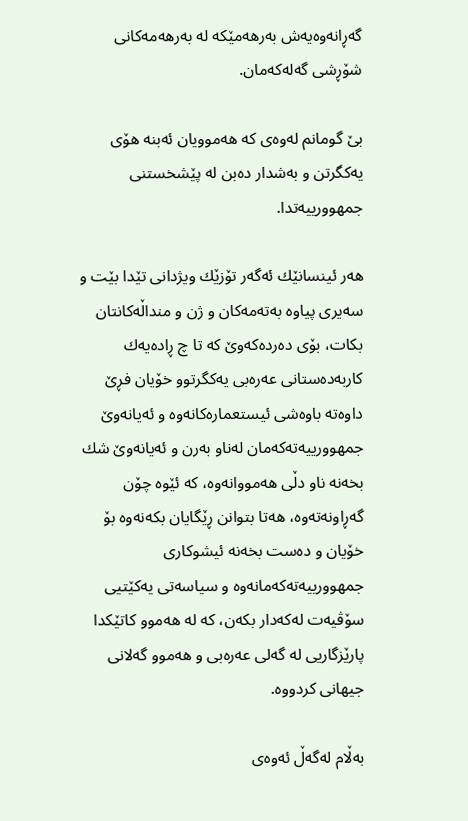گه‌‌ڕانه‌‌وه‌‌یه‌‌ش به‌‌رهه‌‌مێكه‌‌ له‌‌ به‌‌رهه‌‌مه‌‌كانى شۆڕشى گه‌‌له‌‌كه‌‌مان.

بێ گومانم له‌‌وه‌‌ى كه‌‌ هه‌‌موویان ئه‌‌بنه‌‌ هۆى یه‌‌كگرتن و به‌‌شدار ده‌‌بن له‌‌ پێشخستنى  جمهوورییه‌‌تدا.

هه‌‌ر ئینسانێك ئه‌‌گه‌‌ر تۆزێك ویژدانی تێدا بێت و سه‌‌یرى پیاوه‌‌ به‌‌ته‌‌مه‌‌كان و ژن و منداڵه‌‌كانتان بكات، بۆى ده‌‌رده‌‌كه‌‌وێ كه‌‌ تا چ ڕاده‌‌یه‌‌ك كاربه‌‌ده‌‌ستانى عه‌‌ره‌‌بى یه‌كگرتوو خۆیان فڕێ داوه‌‌ته‌‌ باوه‌‌شى ئیستعماره‌‌كانه‌‌وه‌‌ و ئه‌‌یانه‌‌وێ جمهوورییه‌ته‌كه‌‌مان له‌‌ناو به‌‌رن و ئه‌‌یانه‌‌وێ شك بخه‌‌نه‌‌ ناو دڵى هه‌‌مووانه‌‌وه‌‌، كه‌‌ ئێوه‌‌ چۆن گه‌‌ڕاونه‌‌ته‌‌وه‌،‌ هه‌‌تا بتوانن ڕێگایان بكه‌‌نه‌‌وه‌‌ بۆ خۆیان و ده‌‌ست بخه‌‌نه‌‌ ئیشوكارى جمهوورییه‌‌ته‌‌كه‌‌مانه‌‌وه‌‌ و سیاسه‌‌تى یه‌‌كێتیى سۆڤیه‌‌ت له‌‌كه‌‌دار بكه‌‌ن، كه‌‌ له‌‌ هه‌‌موو كاتێكدا پارێزگاریى له‌ گه‌‌لى عه‌‌ره‌‌بى و هه‌‌موو گه‌‌لانى جیهانى كردووه‌‌.

به‌‌ڵام له‌‌گه‌‌ڵ ئه‌‌وه‌‌ى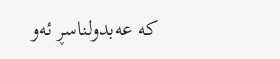كه‌‌ عه‌‌بدولناسڕ ئه‌‌و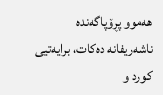هه‌‌موو پڕۆپاگه‌‌نده‌‌ ناشه‌‌ریفانه‌‌ ده‌‌كات، برایه‌‌تیى كورد و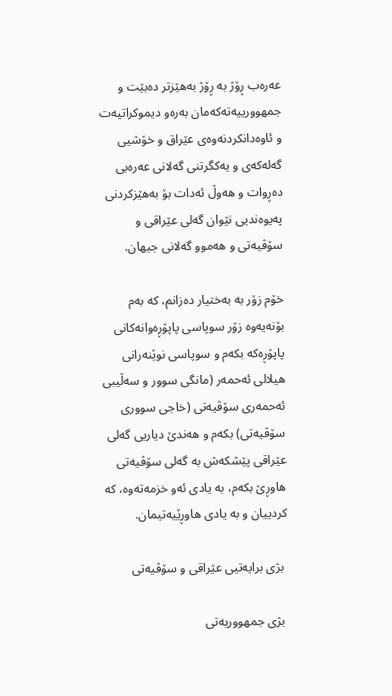عه‌‌ره‌‌ب ڕۆژ به‌‌ ڕۆژ به‌هێزتر ده‌‌بێت و جمهوورییه‌‌ته‌‌كه‌‌مان به‌ره‌و دیموكراتیه‌‌ت و ئاوه‌‌دانكردنه‌‌وه‌‌ى عێراق و خۆشیى گه‌‌له‌‌كه‌‌ى و یه‌‌كگرتنى گه‌لانى عه‌‌ره‌‌بى ده‌‌ڕوات و هه‌‌وڵ ئه‌‌دات بۆ به‌هێزكردنى په‌‌یوه‌‌ندیى نێوان گه‌‌لى عێراقی و سۆڤیه‌‌تى و هه‌‌موو گه‌‌لانى جیهان.

خۆم زۆر به‌‌ به‌‌ختیار ده‌‌زانم، كه‌‌ به‌‌م بۆنه‌‌یه‌‌وه‌‌ زۆر سوپاسى پاپۆڕه‌‌وانه‌‌كانى پاپۆڕه‌‌كه‌‌ بكه‌‌م و سوپاسى نوێنه‌‌رانى هیلالى ئه‌‌حمه‌‌ر (مانگی سوور و سه‌‌ڵیبى ئه‌حمه‌‌رى سۆڤیه‌‌تى (خاجی سووری سۆڤیه‌تی) بكه‌‌م و هه‌‌ندێ دیاریى گه‌‌لى عێراقى پێشكه‌‌ش به‌‌ گه‌‌لى سۆڤیه‌‌تى هاوڕێ بكه‌‌م، به‌‌ یادى ئه‌‌و خزمه‌‌ته‌‌وه‌‌، كه‌‌ كردییان و به‌ یادى هاوڕێیه‌‌تیمان.

 بژى برایه‌‌تیى عێراقى و سۆڤیه‌‌تى

 بژى جمهووریه‌‌تى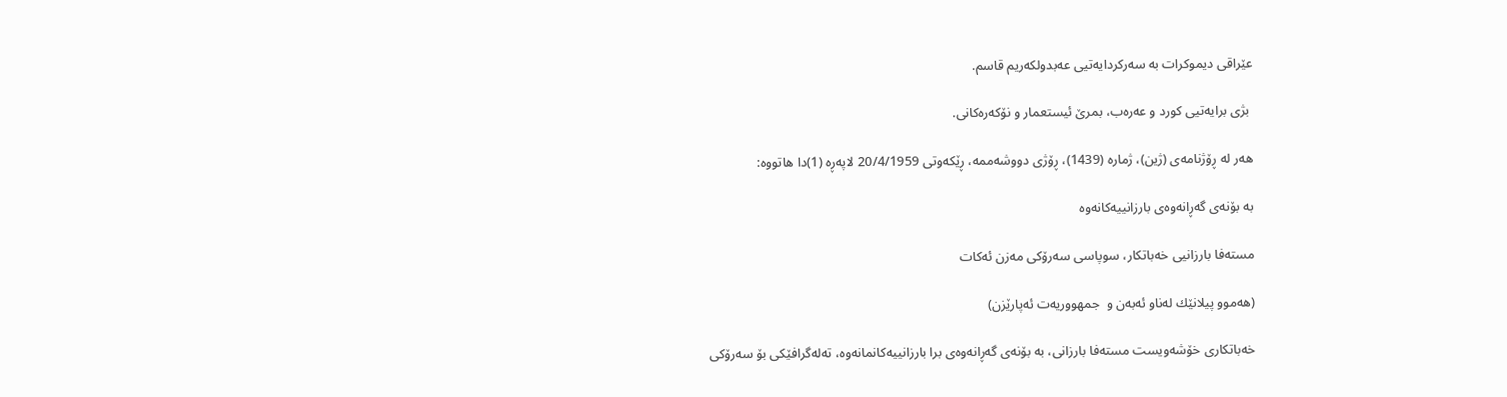عێراقى دیموكرات به‌‌ سه‌‌ركردایه‌‌تیى عه‌‌بدولكه‌‌ریم قاسم.

 بژى برایه‌‌تیى كورد و عه‌‌ره‌‌ب، بمرێ ئیستعمار و نۆكه‌‌ره‌‌كانى.

هه‌‌ر له‌‌ ڕۆژنامه‌‌ى (ژین)، ژماره‌‌ (1439)، ڕۆژى دووشه‌‌ممه‌‌، ڕێكه‌وتى 20/4/1959 لاپه‌‌ڕه‌‌ (1)دا هاتووه‌‌:

به‌‌ بۆنه‌‌ى گه‌‌ڕانه‌‌وه‌‌ى بارزانییه‌‌كانه‌‌وه‌‌

مسته‌‌فا بارزانیی خه‌‌باتكار، سوپاسى سه‌‌رۆكى مه‌‌زن ئه‌‌كات

(هه‌‌موو پیلانێك له‌‌ناو ئه‌‌به‌‌ن و  جمهووریه‌‌ت ئه‌‌پارێزن)

خه‌‌باتكارى خۆشه‌‌ویست مسته‌‌فا بارزانى، به‌‌ بۆنه‌‌ى گه‌‌ڕانه‌‌وه‌‌ى برا بارزانییه‌كانمانه‌وه‌‌، ته‌‌له‌‌گرافێكى بۆ سه‌‌رۆكى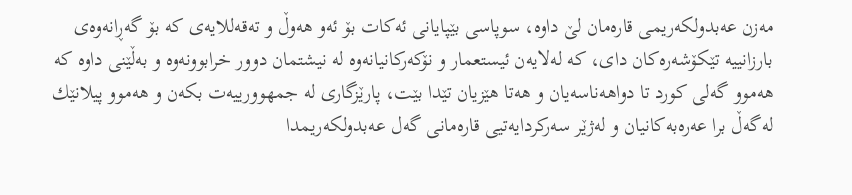مه‌‌زن عه‌‌بدولكه‌‌ریمى قاره‌‌مان لێ داوه‌، سوپاسى بێپایانى ئه‌‌كات بۆ ئه‌‌و هه‌‌وڵ و ته‌‌قه‌‌للایه‌‌ی كه‌‌ بۆ گه‌‌ڕانه‌‌وه‌‌ى بارزانییه‌‌ تێكۆشه‌‌ره‌‌كان داى، كه‌‌ له‌‌لایه‌‌ن ئیستعمار و نۆكه‌‌ركانیانه‌‌وه‌‌ له‌‌ نیشتمان دوور خرابوونه‌‌وه‌‌ و به‌‌ڵێنى داوه‌‌ كه‌‌ هه‌‌موو گه‌‌لى كورد تا دواهه‌‌ناسه‌‌یان و هه‌‌تا هێزیان تێدا بێت، پارێزگارى له‌ جمهوورییه‌‌ت بكه‌‌ن و هه‌‌موو پیلانێك له‌‌گه‌‌ڵ برا عه‌ره‌‌به‌‌كانیان و‌ له‌‌ژێر سه‌‌ركردایه‌‌تیى قاره‌‌مانى گه‌‌ل عه‌‌بدولكه‌‌ریمدا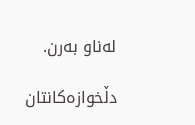له‌‌ناو به‌‌رن.

دڵخوازەكانتان